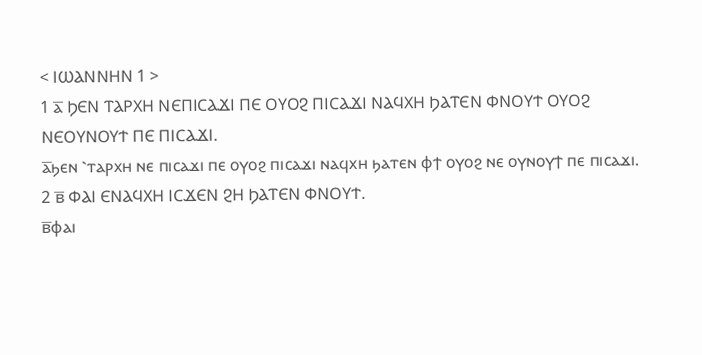< ⲒⲰⲀⲚⲚⲎⲚ 1 >
1 ⲁ̅ ϦⲈⲚ ⲦⲀⲢⲬⲎ ⲚⲈⲠⲒⲤⲀϪⲒ ⲠⲈ ⲞⲨⲞϨ ⲠⲒⲤⲀϪⲒ ⲚⲀϤⲬⲎ ϦⲀⲦⲈⲚ ⲪⲚⲞⲨϮ ⲞⲨⲞϨ ⲚⲈⲞⲨⲚⲞⲨϮ ⲠⲈ ⲠⲒⲤⲀϪⲒ.
ⲁ̅ϧⲉⲛ ⳿ⲧⲁⲣⲭⲏ ⲛⲉ ⲡⲓⲥⲁϫⲓ ⲡⲉ ⲟⲩⲟϩ ⲡⲓⲥⲁϫⲓ ⲛⲁϥⲭⲏ ϧⲁⲧⲉⲛ ⲫϯ ⲟⲩⲟϩ ⲛⲉ ⲟⲩⲛⲟⲩϯ ⲡⲉ ⲡⲓⲥⲁϫⲓ.
2 ⲃ̅ ⲪⲀⲒ ⲈⲚⲀϤⲬⲎ ⲒⲤϪⲈⲚ ϨⲎ ϦⲀⲦⲈⲚ ⲪⲚⲞⲨϮ.
ⲃ̅ⲫⲁⲓ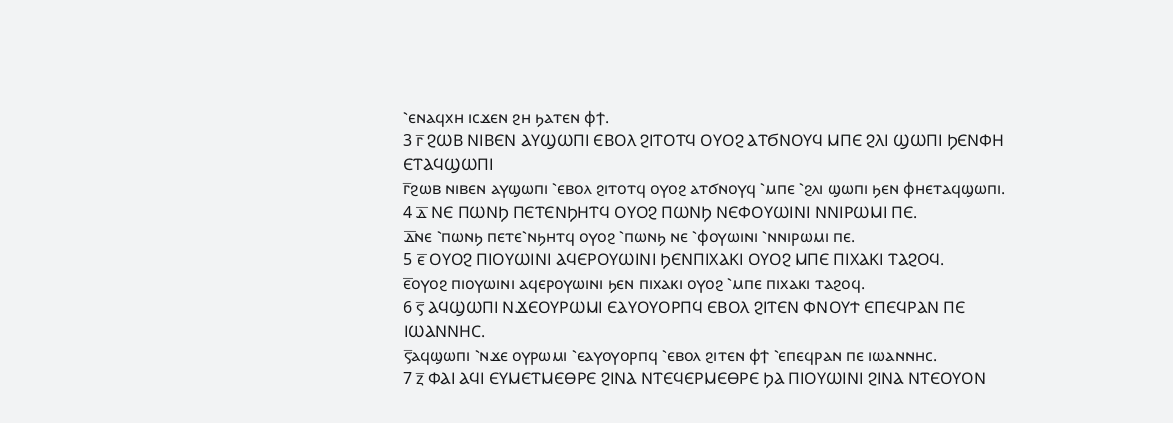⳿ⲉⲛⲁϥⲭⲏ ⲓⲥϫⲉⲛ ϩⲏ ϧⲁⲧⲉⲛ ⲫϯ.
3 ⲅ̅ ϨⲰⲂ ⲚⲒⲂⲈⲚ ⲀⲨϢⲰⲠⲒ ⲈⲂⲞⲖ ϨⲒⲦⲞⲦϤ ⲞⲨⲞϨ ⲀⲦϬⲚⲞⲨϤ ⲘⲠⲈ ϨⲖⲒ ϢⲰⲠⲒ ϦⲈⲚⲪⲎ ⲈⲦⲀϤϢⲰⲠⲒ
ⲅ̅ϩⲱⲃ ⲛⲓⲃⲉⲛ ⲁⲩϣⲱⲡⲓ ⳿ⲉⲃⲟⲗ ϩⲓⲧⲟⲧϥ ⲟⲩⲟϩ ⲁⲧϭⲛⲟⲩϥ ⳿ⲙⲡⲉ ⳿ϩⲗⲓ ϣⲱⲡⲓ ϧⲉⲛ ⲫⲏⲉⲧⲁϥϣⲱⲡⲓ.
4 ⲇ̅ ⲚⲈ ⲠⲰⲚϦ ⲠⲈⲦⲈⲚϦⲎⲦϤ ⲞⲨⲞϨ ⲠⲰⲚϦ ⲚⲈⲪⲞⲨⲰⲒⲚⲒ ⲚⲚⲒⲢⲰⲘⲒ ⲠⲈ.
ⲇ̅ⲛⲉ ⳿ⲡⲱⲛϧ ⲡⲉⲧⲉ⳿ⲛϧⲏⲧϥ ⲟⲩⲟϩ ⳿ⲡⲱⲛϧ ⲛⲉ ⳿ⲫⲟⲩⲱⲓⲛⲓ ⳿ⲛⲛⲓⲣⲱⲙⲓ ⲡⲉ.
5 ⲉ̅ ⲞⲨⲞϨ ⲠⲒⲞⲨⲰⲒⲚⲒ ⲀϤⲈⲢⲞⲨⲰⲒⲚⲒ ϦⲈⲚⲠⲒⲬⲀⲔⲒ ⲞⲨⲞϨ ⲘⲠⲈ ⲠⲒⲬⲀⲔⲒ ⲦⲀϨⲞϤ.
ⲉ̅ⲟⲩⲟϩ ⲡⲓⲟⲩⲱⲓⲛⲓ ⲁϥⲉⲣⲟⲩⲱⲓⲛⲓ ϧⲉⲛ ⲡⲓⲭⲁⲕⲓ ⲟⲩⲟϩ ⳿ⲙⲡⲉ ⲡⲓⲭⲁⲕⲓ ⲧⲁϩⲟϥ.
6 ⲋ̅ ⲀϤϢⲰⲠⲒ ⲚϪⲈⲞⲨⲢⲰⲘⲒ ⲈⲀⲨⲞⲨⲞⲢⲠϤ ⲈⲂⲞⲖ ϨⲒⲦⲈⲚ ⲪⲚⲞⲨϮ ⲈⲠⲈϤⲢⲀⲚ ⲠⲈ ⲒⲰⲀⲚⲚⲎⲤ.
ⲋ̅ⲁϥϣⲱⲡⲓ ⳿ⲛϫⲉ ⲟⲩⲣⲱⲙⲓ ⳿ⲉⲁⲩⲟⲩⲟⲣⲡϥ ⳿ⲉⲃⲟⲗ ϩⲓⲧⲉⲛ ⲫϯ ⳿ⲉⲡⲉϥⲣⲁⲛ ⲡⲉ ⲓⲱⲁⲛⲛⲏⲥ.
7 ⲍ̅ ⲪⲀⲒ ⲀϤⲒ ⲈⲨⲘⲈⲦⲘⲈⲐⲢⲈ ϨⲒⲚⲀ ⲚⲦⲈϤⲈⲢⲘⲈⲐⲢⲈ ϦⲀ ⲠⲒⲞⲨⲰⲒⲚⲒ ϨⲒⲚⲀ ⲚⲦⲈⲞⲨⲞⲚ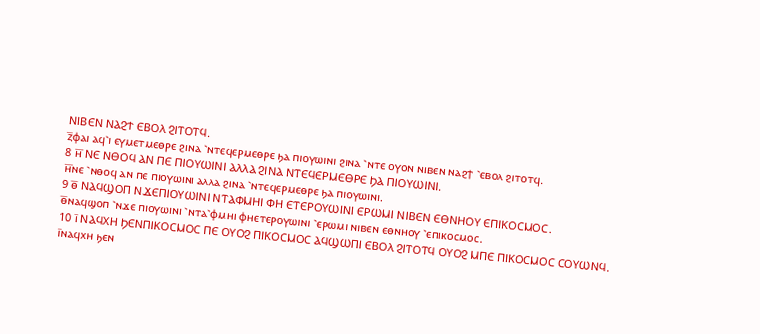ⲚⲒⲂⲈⲚ ⲚⲀϨϮ ⲈⲂⲞⲖ ϨⲒⲦⲞⲦϤ.
ⲍ̅ⲫⲁⲓ ⲁϥ⳿ⲓ ⲉⲩⲙⲉⲧⲙⲉⲑⲣⲉ ϩⲓⲛⲁ ⳿ⲛⲧⲉϥⲉⲣⲙⲉⲑⲣⲉ ϧⲁ ⲡⲓⲟⲩⲱⲓⲛⲓ ϩⲓⲛⲁ ⳿ⲛⲧⲉ ⲟⲩⲟⲛ ⲛⲓⲃⲉⲛ ⲛⲁϩϯ ⳿ⲉⲃⲟⲗ ϩⲓⲧⲟⲧϥ.
8 ⲏ̅ ⲚⲈ ⲚⲐⲞϤ ⲀⲚ ⲠⲈ ⲠⲒⲞⲨⲰⲒⲚⲒ ⲀⲖⲖⲀ ϨⲒⲚⲀ ⲚⲦⲈϤⲈⲢⲘⲈⲐⲢⲈ ϦⲀ ⲠⲒⲞⲨⲰⲒⲚⲒ.
ⲏ̅ⲛⲉ ⳿ⲛⲑⲟϥ ⲁⲛ ⲡⲉ ⲡⲓⲟⲩⲱⲓⲛⲓ ⲁⲗⲗⲁ ϩⲓⲛⲁ ⳿ⲛⲧⲉϥⲉⲣⲙⲉⲑⲣⲉ ϧⲁ ⲡⲓⲟⲩⲱⲓⲛⲓ.
9 ⲑ̅ ⲚⲀϤϢⲞⲠ ⲚϪⲈⲠⲒⲞⲨⲰⲒⲚⲒ ⲚⲦⲀⲪⲘⲎⲒ ⲪⲎ ⲈⲦⲈⲢⲞⲨⲰⲒⲚⲒ ⲈⲢⲰⲘⲒ ⲚⲒⲂⲈⲚ ⲈⲐⲚⲎⲞⲨ ⲈⲠⲒⲔⲞⲤⲘⲞⲤ.
ⲑ̅ⲛⲁϥϣⲟⲡ ⳿ⲛϫⲉ ⲡⲓⲟⲩⲱⲓⲛⲓ ⳿ⲛⲧⲁ⳿ⲫⲙⲏⲓ ⲫⲏⲉⲧⲉⲣⲟⲩⲱⲓⲛⲓ ⳿ⲉⲣⲱⲙⲓ ⲛⲓⲃⲉⲛ ⲉⲑⲛⲏⲟⲩ ⳿ⲉⲡⲓⲕⲟⲥⲙⲟⲥ.
10 ⲓ̅ ⲚⲀϤⲬⲎ ϦⲈⲚⲠⲒⲔⲞⲤⲘⲞⲤ ⲠⲈ ⲞⲨⲞϨ ⲠⲒⲔⲞⲤⲘⲞⲤ ⲀϤϢⲰⲠⲒ ⲈⲂⲞⲖ ϨⲒⲦⲞⲦϤ ⲞⲨⲞϨ ⲘⲠⲈ ⲠⲒⲔⲞⲤⲘⲞⲤ ⲤⲞⲨⲰⲚϤ.
ⲓ̅ⲛⲁϥⲭⲏ ϧⲉⲛ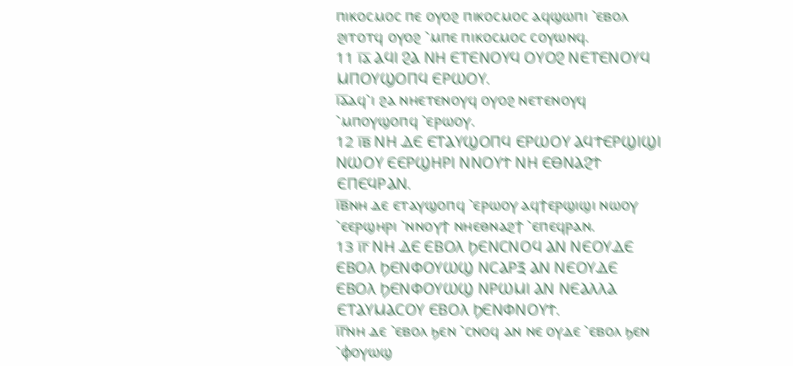ⲡⲓⲕⲟⲥⲙⲟⲥ ⲡⲉ ⲟⲩⲟϩ ⲡⲓⲕⲟⲥⲙⲟⲥ ⲁϥϣⲱⲡⲓ ⳿ⲉⲃⲟⲗ ϩⲓⲧⲟⲧϥ ⲟⲩⲟϩ ⳿ⲙⲡⲉ ⲡⲓⲕⲟⲥⲙⲟⲥ ⲥⲟⲩⲱⲛϥ.
11 ⲓ̅ⲁ̅ ⲀϤⲒ ϨⲀ ⲚⲎ ⲈⲦⲈⲚⲞⲨϤ ⲞⲨⲞϨ ⲚⲈⲦⲈⲚⲞⲨϤ ⲘⲠⲞⲨϢⲞⲠϤ ⲈⲢⲰⲞⲨ.
ⲓ̅ⲁ̅ⲁϥ⳿ⲓ ϩⲁ ⲛⲏⲉⲧⲉⲛⲟⲩϥ ⲟⲩⲟϩ ⲛⲉⲧⲉⲛⲟⲩϥ ⳿ⲙⲡⲟⲩϣⲟⲡϥ ⳿ⲉⲣⲱⲟⲩ.
12 ⲓ̅ⲃ̅ ⲚⲎ ⲆⲈ ⲈⲦⲀⲨϢⲞⲠϤ ⲈⲢⲰⲞⲨ ⲀϤϮⲈⲢϢⲒϢⲒ ⲚⲰⲞⲨ ⲈⲈⲢϢⲎⲢⲒ ⲚⲚⲞⲨϮ ⲚⲎ ⲈⲐⲚⲀϨϮ ⲈⲠⲈϤⲢⲀⲚ.
ⲓ̅ⲃ̅ⲛⲏ ⲇⲉ ⲉⲧⲁⲩϣⲟⲡϥ ⳿ⲉⲣⲱⲟⲩ ⲁϥϯⲉⲣϣⲓϣⲓ ⲛⲱⲟⲩ ⳿ⲉⲉⲣϣⲏⲣⲓ ⳿ⲛⲛⲟⲩϯ ⲛⲏⲉⲑⲛⲁϩϯ ⳿ⲉⲡⲉϥⲣⲁⲛ.
13 ⲓ̅ⲅ̅ ⲚⲎ ⲆⲈ ⲈⲂⲞⲖ ϦⲈⲚⲤⲚⲞϤ ⲀⲚ ⲚⲈⲞⲨⲆⲈ ⲈⲂⲞⲖ ϦⲈⲚⲪⲞⲨⲰϢ ⲚⲤⲀⲢⲜ ⲀⲚ ⲚⲈⲞⲨⲆⲈ ⲈⲂⲞⲖ ϦⲈⲚⲪⲞⲨⲰϢ ⲚⲢⲰⲘⲒ ⲀⲚ ⲚⲈⲀⲖⲖⲀ ⲈⲦⲀⲨⲘⲀⲤⲞⲨ ⲈⲂⲞⲖ ϦⲈⲚⲪⲚⲞⲨϮ.
ⲓ̅ⲅ̅ⲛⲏ ⲇⲉ ⳿ⲉⲃⲟⲗ ϧⲉⲛ ⳿ⲥⲛⲟϥ ⲁⲛ ⲛⲉ ⲟⲩⲇⲉ ⳿ⲉⲃⲟⲗ ϧⲉⲛ ⳿ⲫⲟⲩⲱϣ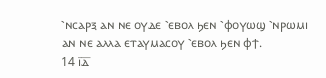⳿ⲛⲥⲁⲣⲝ ⲁⲛ ⲛⲉ ⲟⲩⲇⲉ ⳿ⲉⲃⲟⲗ ϧⲉⲛ ⳿ⲫⲟⲩⲱϣ ⳿ⲛⲣⲱⲙⲓ ⲁⲛ ⲛⲉ ⲁⲗⲗⲁ ⲉⲧⲁⲩⲙⲁⲥⲟⲩ ⳿ⲉⲃⲟⲗ ϧⲉⲛ ⲫϯ.
14 ⲓ̅ⲇ̅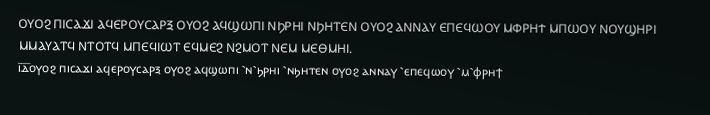ⲞⲨⲞϨ ⲠⲒⲤⲀϪⲒ ⲀϤⲈⲢⲞⲨⲤⲀⲢⲜ ⲞⲨⲞϨ ⲀϤϢⲰⲠⲒ ⲚϦⲢⲎⲒ ⲚϦⲎⲦⲈⲚ ⲞⲨⲞϨ ⲀⲚⲚⲀⲨ ⲈⲠⲈϤⲰⲞⲨ ⲘⲪⲢⲎϮ ⲘⲠⲰⲞⲨ ⲚⲞⲨϢⲎⲢⲒ ⲘⲘⲀⲨⲀⲦϤ ⲚⲦⲞⲦϤ ⲘⲠⲈϤⲒⲰⲦ ⲈϤⲘⲈϨ ⲚϨⲘⲞⲦ ⲚⲈⲘ ⲘⲈⲐⲘⲎⲒ.
ⲓ̅ⲇ̅ⲟⲩⲟϩ ⲡⲓⲥⲁϫⲓ ⲁϥⲉⲣⲟⲩⲥⲁⲣⲝ ⲟⲩⲟϩ ⲁϥϣⲱⲡⲓ ⳿ⲛ⳿ϧⲣⲏⲓ ⳿ⲛϧⲏⲧⲉⲛ ⲟⲩⲟϩ ⲁⲛⲛⲁⲩ ⳿ⲉⲡⲉϥⲱⲟⲩ ⳿ⲙ⳿ⲫⲣⲏϯ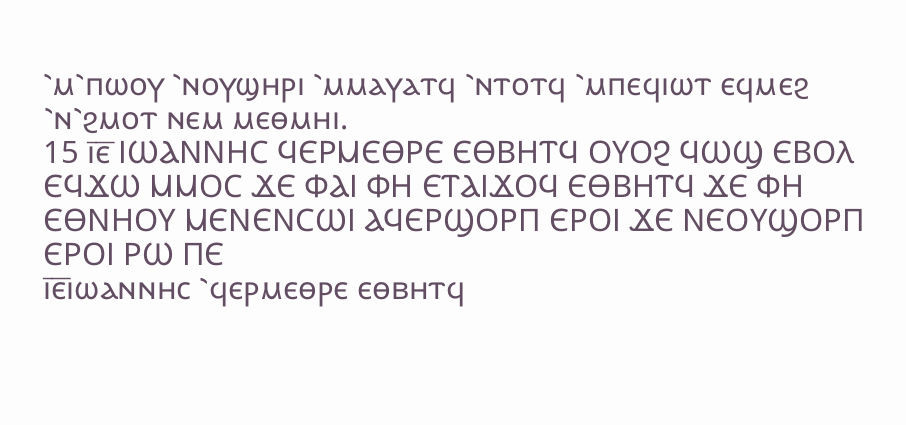⳿ⲙ⳿ⲡⲱⲟⲩ ⳿ⲛⲟⲩϣⲏⲣⲓ ⳿ⲙⲙⲁⲩⲁⲧϥ ⳿ⲛⲧⲟⲧϥ ⳿ⲙⲡⲉϥⲓⲱⲧ ⲉϥⲙⲉϩ ⳿ⲛ⳿ϩⲙⲟⲧ ⲛⲉⲙ ⲙⲉⲑⲙⲏⲓ.
15 ⲓ̅ⲉ̅ ⲒⲰⲀⲚⲚⲎⲤ ϤⲈⲢⲘⲈⲐⲢⲈ ⲈⲐⲂⲎⲦϤ ⲞⲨⲞϨ ϤⲰϢ ⲈⲂⲞⲖ ⲈϤϪⲰ ⲘⲘⲞⲤ ϪⲈ ⲪⲀⲒ ⲪⲎ ⲈⲦⲀⲒϪⲞϤ ⲈⲐⲂⲎⲦϤ ϪⲈ ⲪⲎ ⲈⲐⲚⲎⲞⲨ ⲘⲈⲚⲈⲚⲤⲰⲒ ⲀϤⲈⲢϢⲞⲢⲠ ⲈⲢⲞⲒ ϪⲈ ⲚⲈⲞⲨϢⲞⲢⲠ ⲈⲢⲞⲒ ⲢⲰ ⲠⲈ
ⲓ̅ⲉ̅ⲓⲱⲁⲛⲛⲏⲥ ⳿ϥⲉⲣⲙⲉⲑⲣⲉ ⲉⲑⲃⲏⲧϥ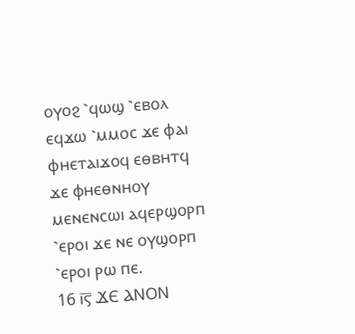ⲟⲩⲟϩ ⳿ϥⲱϣ ⳿ⲉⲃⲟⲗ ⲉϥϫⲱ ⳿ⲙⲙⲟⲥ ϫⲉ ⲫⲁⲓ ⲫⲏⲉⲧⲁⲓϫⲟϥ ⲉⲑⲃⲏⲧϥ ϫⲉ ⲫⲏⲉⲑⲛⲏⲟⲩ ⲙⲉⲛⲉⲛⲥⲱⲓ ⲁϥⲉⲣϣⲟⲣⲡ ⳿ⲉⲣⲟⲓ ϫⲉ ⲛⲉ ⲟⲩϣⲟⲣⲡ ⳿ⲉⲣⲟⲓ ⲣⲱ ⲡⲉ.
16 ⲓ̅ⲋ̅ ϪⲈ ⲀⲚⲞⲚ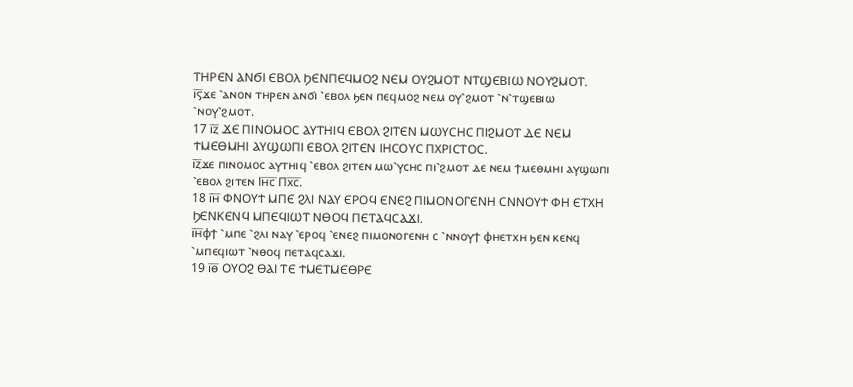ⲦⲎⲢⲈⲚ ⲀⲚϬⲒ ⲈⲂⲞⲖ ϦⲈⲚⲠⲈϤⲘⲞϨ ⲚⲈⲘ ⲞⲨϨⲘⲞⲦ ⲚⲦϢⲈⲂⲒⲰ ⲚⲞⲨϨⲘⲞⲦ.
ⲓ̅ⲋ̅ϫⲉ ⳿ⲁⲛⲟⲛ ⲧⲏⲣⲉⲛ ⲁⲛϭⲓ ⳿ⲉⲃⲟⲗ ϧⲉⲛ ⲡⲉϥⲙⲟϩ ⲛⲉⲙ ⲟⲩ⳿ϩⲙⲟⲧ ⳿ⲛ⳿ⲧϣⲉⲃⲓⲱ ⳿ⲛⲟⲩ⳿ϩⲙⲟⲧ.
17 ⲓ̅ⲍ̅ ϪⲈ ⲠⲒⲚⲞⲘⲞⲤ ⲀⲨⲦⲎⲒϤ ⲈⲂⲞⲖ ϨⲒⲦⲈⲚ ⲘⲰⲨⲤⲎⲤ ⲠⲒϨⲘⲞⲦ ⲆⲈ ⲚⲈⲘ ϮⲘⲈⲐⲘⲎⲒ ⲀⲨϢⲰⲠⲒ ⲈⲂⲞⲖ ϨⲒⲦⲈⲚ ⲒⲎⲤⲞⲨⲤ ⲠⲬⲢⲒⲤⲦⲞⲤ.
ⲓ̅ⲍ̅ϫⲉ ⲡⲓⲛⲟⲙⲟⲥ ⲁⲩⲧⲏⲓϥ ⳿ⲉⲃⲟⲗ ϩⲓⲧⲉⲛ ⲙⲱ⳿ⲩⲥⲏⲥ ⲡⲓ⳿ϩⲙⲟⲧ ⲇⲉ ⲛⲉⲙ ϯⲙⲉⲑⲙⲏⲓ ⲁⲩϣⲱⲡⲓ ⳿ⲉⲃⲟⲗ ϩⲓⲧⲉⲛ Ⲓⲏ̅ⲥ̅ Ⲡⲭ̅ⲥ̅.
18 ⲓ̅ⲏ̅ ⲪⲚⲞⲨϮ ⲘⲠⲈ ϨⲖⲒ ⲚⲀⲨ ⲈⲢⲞϤ ⲈⲚⲈϨ ⲠⲒⲘⲞⲚⲞⲄⲈⲚⲎ ⲤⲚⲚⲞⲨϮ ⲪⲎ ⲈⲦⲬⲎ ϦⲈⲚⲔⲈⲚϤ ⲘⲠⲈϤⲒⲰⲦ ⲚⲐⲞϤ ⲠⲈⲦⲀϤⲤⲀϪⲒ.
ⲓ̅ⲏ̅ⲫϯ ⳿ⲙⲡⲉ ⳿ϩⲗⲓ ⲛⲁⲩ ⳿ⲉⲣⲟϥ ⳿ⲉⲛⲉϩ ⲡⲓⲙⲟⲛⲟⲅⲉⲛⲏ ⲥ ⳿ⲛⲛⲟⲩϯ ⲫⲏⲉⲧⲭⲏ ϧⲉⲛ ⲕⲉⲛϥ ⳿ⲙⲡⲉϥⲓⲱⲧ ⳿ⲛⲑⲟϥ ⲡⲉⲧⲁϥⲥⲁϫⲓ.
19 ⲓ̅ⲑ̅ ⲞⲨⲞϨ ⲐⲀⲒ ⲦⲈ ϮⲘⲈⲦⲘⲈⲐⲢⲈ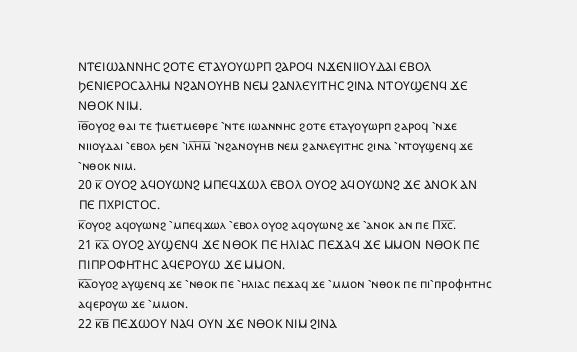ⲚⲦⲈⲒⲰⲀⲚⲚⲎⲤ ϨⲞⲦⲈ ⲈⲦⲀⲨⲞⲨⲰⲢⲠ ϨⲀⲢⲞϤ ⲚϪⲈⲚⲒⲒⲞⲨⲆⲀⲒ ⲈⲂⲞⲖ ϦⲈⲚⲒⲈⲢⲞⲤⲀⲖⲎⲘ ⲚϨⲀⲚⲞⲨⲎⲂ ⲚⲈⲘ ϨⲀⲚⲖⲈⲨⲒⲦⲎⲤ ϨⲒⲚⲀ ⲚⲦⲞⲨϢⲈⲚϤ ϪⲈ ⲚⲐⲞⲔ ⲚⲒⲘ.
ⲓ̅ⲑ̅ⲟⲩⲟϩ ⲑⲁⲓ ⲧⲉ ϯⲙⲉⲧⲙⲉⲑⲣⲉ ⳿ⲛⲧⲉ ⲓⲱⲁⲛⲛⲏⲥ ϩⲟⲧⲉ ⲉⲧⲁⲩⲟⲩⲱⲣⲡ ϩⲁⲣⲟϥ ⳿ⲛϫⲉ ⲛⲓⲓⲟⲩⲇⲁⲓ ⳿ⲉⲃⲟⲗ ϧⲉⲛ ⳿ⲓⲗ̅ⲏ̅ⲙ̅ ⳿ⲛϩⲁⲛⲟⲩⲏⲃ ⲛⲉⲙ ϩⲁⲛⲗⲉⲩⲓⲧⲏⲥ ϩⲓⲛⲁ ⳿ⲛⲧⲟⲩϣⲉⲛϥ ϫⲉ ⳿ⲛⲑⲟⲕ ⲛⲓⲙ.
20 ⲕ̅ ⲞⲨⲞϨ ⲀϤⲞⲨⲰⲚϨ ⲘⲠⲈϤϪⲰⲖ ⲈⲂⲞⲖ ⲞⲨⲞϨ ⲀϤⲞⲨⲰⲚϨ ϪⲈ ⲀⲚⲞⲔ ⲀⲚ ⲠⲈ ⲠⲬⲢⲒⲤⲦⲞⲤ.
ⲕ̅ⲟⲩⲟϩ ⲁϥⲟⲩⲱⲛϩ ⳿ⲙⲡⲉϥϫⲱⲗ ⳿ⲉⲃⲟⲗ ⲟⲩⲟϩ ⲁϥⲟⲩⲱⲛϩ ϫⲉ ⳿ⲁⲛⲟⲕ ⲁⲛ ⲡⲉ Ⲡⲭ̅ⲥ̅.
21 ⲕ̅ⲁ̅ ⲞⲨⲞϨ ⲀⲨϢⲈⲚϤ ϪⲈ ⲚⲐⲞⲔ ⲠⲈ ⲎⲖⲒⲀⲤ ⲠⲈϪⲀϤ ϪⲈ ⲘⲘⲞⲚ ⲚⲐⲞⲔ ⲠⲈ ⲠⲒⲠⲢⲞⲪⲎⲦⲎⲤ ⲀϤⲈⲢⲞⲨⲰ ϪⲈ ⲘⲘⲞⲚ.
ⲕ̅ⲁ̅ⲟⲩⲟϩ ⲁⲩϣⲉⲛϥ ϫⲉ ⳿ⲛⲑⲟⲕ ⲡⲉ ⳿ⲏⲗⲓⲁⲥ ⲡⲉϫⲁϥ ϫⲉ ⳿ⲙⲙⲟⲛ ⳿ⲛⲑⲟⲕ ⲡⲉ ⲡⲓ⳿ⲡⲣⲟⲫⲏⲧⲏⲥ ⲁϥⲉⲣⲟⲩⲱ ϫⲉ ⳿ⲙⲙⲟⲛ.
22 ⲕ̅ⲃ̅ ⲠⲈϪⲰⲞⲨ ⲚⲀϤ ⲞⲨⲚ ϪⲈ ⲚⲐⲞⲔ ⲚⲒⲘ ϨⲒⲚⲀ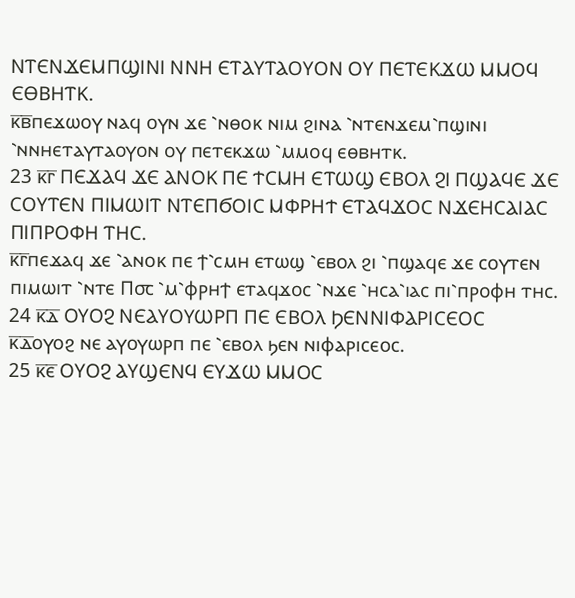ⲚⲦⲈⲚϪⲈⲘⲠϢⲒⲚⲒ ⲚⲚⲎ ⲈⲦⲀⲨⲦⲀⲞⲨⲞⲚ ⲞⲨ ⲠⲈⲦⲈⲔϪⲰ ⲘⲘⲞϤ ⲈⲐⲂⲎⲦⲔ.
ⲕ̅ⲃ̅ⲡⲉϫⲱⲟⲩ ⲛⲁϥ ⲟⲩⲛ ϫⲉ ⳿ⲛⲑⲟⲕ ⲛⲓⲙ ϩⲓⲛⲁ ⳿ⲛⲧⲉⲛϫⲉⲙ⳿ⲡϣⲓⲛⲓ ⳿ⲛⲛⲏⲉⲧⲁⲩⲧⲁⲟⲩⲟⲛ ⲟⲩ ⲡⲉⲧⲉⲕϫⲱ ⳿ⲙⲙⲟϥ ⲉⲑⲃⲏⲧⲕ.
23 ⲕ̅ⲅ̅ ⲠⲈϪⲀϤ ϪⲈ ⲀⲚⲞⲔ ⲠⲈ ϮⲤⲘⲎ ⲈⲦⲰϢ ⲈⲂⲞⲖ ϨⲒ ⲠϢⲀϤⲈ ϪⲈ ⲤⲞⲨⲦⲈⲚ ⲠⲒⲘⲰⲒⲦ ⲚⲦⲈⲠϬⲞⲒⲤ ⲘⲪⲢⲎϮ ⲈⲦⲀϤϪⲞⲤ ⲚϪⲈⲎⲤⲀⲒⲀⲤ ⲠⲒⲠⲢⲞⲪⲎ ⲦⲎⲤ.
ⲕ̅ⲅ̅ⲡⲉϫⲁϥ ϫⲉ ⳿ⲁⲛⲟⲕ ⲡⲉ ϯ⳿ⲥⲙⲏ ⲉⲧⲱϣ ⳿ⲉⲃⲟⲗ ϩⲓ ⳿ⲡϣⲁϥⲉ ϫⲉ ⲥⲟⲩⲧⲉⲛ ⲡⲓⲙⲱⲓⲧ ⳿ⲛⲧⲉ Ⲡ⳪ ⳿ⲙ⳿ⲫⲣⲏϯ ⲉⲧⲁϥϫⲟⲥ ⳿ⲛϫⲉ ⳿ⲏⲥⲁ⳿ⲓⲁⲥ ⲡⲓ⳿ⲡⲣⲟⲫⲏ ⲧⲏⲥ.
24 ⲕ̅ⲇ̅ ⲞⲨⲞϨ ⲚⲈⲀⲨⲞⲨⲰⲢⲠ ⲠⲈ ⲈⲂⲞⲖ ϦⲈⲚⲚⲒⲪⲀⲢⲒⲤⲈⲞⲤ
ⲕ̅ⲇ̅ⲟⲩⲟϩ ⲛⲉ ⲁⲩⲟⲩⲱⲣⲡ ⲡⲉ ⳿ⲉⲃⲟⲗ ϧⲉⲛ ⲛⲓⲫⲁⲣⲓⲥⲉⲟⲥ.
25 ⲕ̅ⲉ̅ ⲞⲨⲞϨ ⲀⲨϢⲈⲚϤ ⲈⲨϪⲰ ⲘⲘⲞⲤ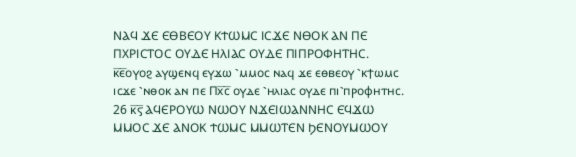ⲚⲀϤ ϪⲈ ⲈⲐⲂⲈⲞⲨ ⲔϮⲰⲘⲤ ⲒⲤϪⲈ ⲚⲐⲞⲔ ⲀⲚ ⲠⲈ ⲠⲬⲢⲒⲤⲦⲞⲤ ⲞⲨⲆⲈ ⲎⲖⲒⲀⲤ ⲞⲨⲆⲈ ⲠⲒⲠⲢⲞⲪⲎⲦⲎⲤ.
ⲕ̅ⲉ̅ⲟⲩⲟϩ ⲁⲩϣⲉⲛϥ ⲉⲩϫⲱ ⳿ⲙⲙⲟⲥ ⲛⲁϥ ϫⲉ ⲉⲑⲃⲉⲟⲩ ⳿ⲕϯⲱⲙⲥ ⲓⲥϫⲉ ⳿ⲛⲑⲟⲕ ⲁⲛ ⲡⲉ Ⲡⲭ̅ⲥ̅ ⲟⲩⲇⲉ ⳿ⲏⲗⲓⲁⲥ ⲟⲩⲇⲉ ⲡⲓ⳿ⲡⲣⲟⲫⲏⲧⲏⲥ.
26 ⲕ̅ⲋ̅ ⲀϤⲈⲢⲞⲨⲰ ⲚⲰⲞⲨ ⲚϪⲈⲒⲰⲀⲚⲚⲎⲤ ⲈϤϪⲰ ⲘⲘⲞⲤ ϪⲈ ⲀⲚⲞⲔ ϮⲰⲘⲤ ⲘⲘⲰⲦⲈⲚ ϦⲈⲚⲞⲨⲘⲰⲞⲨ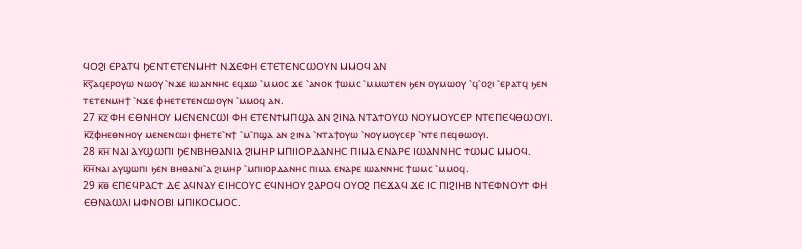ϤⲞϨⲒ ⲈⲢⲀⲦϤ ϦⲈⲚⲦⲈⲦⲈⲚⲘⲎϮ ⲚϪⲈⲪⲎ ⲈⲦⲈⲦⲈⲚⲤⲰⲞⲨⲚ ⲘⲘⲞϤ ⲀⲚ
ⲕ̅ⲋ̅ⲁϥⲉⲣⲟⲩⲱ ⲛⲱⲟⲩ ⳿ⲛϫⲉ ⲓⲱⲁⲛⲛⲏⲥ ⲉϥϫⲱ ⳿ⲙⲙⲟⲥ ϫⲉ ⳿ⲁⲛⲟⲕ ϯⲱⲙⲥ ⳿ⲙⲙⲱⲧⲉⲛ ϧⲉⲛ ⲟⲩⲙⲱⲟⲩ ⳿ϥ⳿ⲟϩⲓ ⳿ⲉⲣⲁⲧϥ ϧⲉⲛ ⲧⲉⲧⲉⲛⲙⲏϯ ⳿ⲛϫⲉ ⲫⲏⲉⲧⲉⲧⲉⲛⲥⲱⲟⲩⲛ ⳿ⲙⲙⲟϥ ⲁⲛ.
27 ⲕ̅ⲍ̅ ⲪⲎ ⲈⲐⲚⲎⲞⲨ ⲘⲈⲚⲈⲚⲤⲰⲒ ⲪⲎ ⲈⲦⲈⲚϮⲘⲠϢⲀ ⲀⲚ ϨⲒⲚⲀ ⲚⲦⲀϮⲞⲨⲰ ⲚⲞⲨⲘⲞⲨⲤⲈⲢ ⲚⲦⲈⲠⲈϤⲐⲰⲞⲨⲒ.
ⲕ̅ⲍ̅ⲫⲏⲉⲑⲛⲏⲟⲩ ⲙⲉⲛⲉⲛⲥⲱⲓ ⲫⲏⲉⲧⲉ⳿ⲛϯ ⳿ⲙ⳿ⲡϣⲁ ⲁⲛ ϩⲓⲛⲁ ⳿ⲛⲧⲁϯⲟⲩⲱ ⳿ⲛⲟⲩⲙⲟⲩⲥⲉⲣ ⳿ⲛⲧⲉ ⲡⲉϥⲑⲱⲟⲩⲓ.
28 ⲕ̅ⲏ̅ ⲚⲀⲒ ⲀⲨϢⲰⲠⲒ ϦⲈⲚⲂⲎⲐⲀⲚⲒⲀ ϨⲒⲘⲎⲢ ⲘⲠⲒⲒⲞⲢⲆⲀⲚⲎⲤ ⲠⲒⲘⲀ ⲈⲚⲀⲢⲈ ⲒⲰⲀⲚⲚⲎⲤ ϮⲰⲘⲤ ⲘⲘⲞϤ.
ⲕ̅ⲏ̅ⲛⲁⲓ ⲁⲩϣⲱⲡⲓ ϧⲉⲛ ⲃⲏⲑⲁⲛⲓ⳿ⲁ ϩⲓⲙⲏⲣ ⳿ⲙⲡⲓⲓⲟⲣⲇⲁⲛⲏⲥ ⲡⲓⲙⲁ ⲉⲛⲁⲣⲉ ⲓⲱⲁⲛⲛⲏⲥ ϯⲱⲙⲥ ⳿ⲙⲙⲟϥ.
29 ⲕ̅ⲑ̅ ⲈⲠⲈϤⲢⲀⲤϮ ⲆⲈ ⲀϤⲚⲀⲨ ⲈⲒⲎⲤⲞⲨⲤ ⲈϤⲚⲎⲞⲨ ϨⲀⲢⲞϤ ⲞⲨⲞϨ ⲠⲈϪⲀϤ ϪⲈ ⲒⲤ ⲠⲒϨⲒⲎⲂ ⲚⲦⲈⲪⲚⲞⲨϮ ⲪⲎ ⲈⲐⲚⲀⲰⲖⲒ ⲘⲪⲚⲞⲂⲒ ⲘⲠⲒⲔⲞⲤⲘⲞⲤ.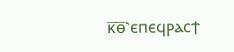ⲕ̅ⲑ̅⳿ⲉⲡⲉϥⲣⲁⲥϯ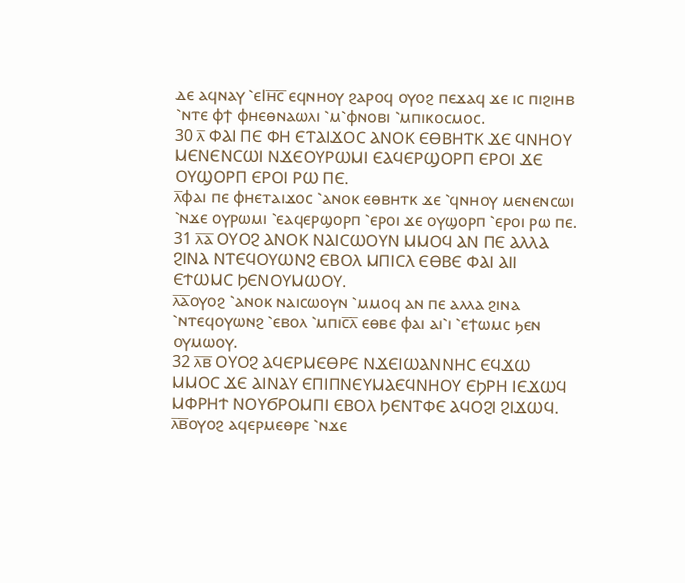ⲇⲉ ⲁϥⲛⲁⲩ ⳿ⲉⲒⲏ̅ⲥ̅ ⲉϥⲛⲏⲟⲩ ϩⲁⲣⲟϥ ⲟⲩⲟϩ ⲡⲉϫⲁϥ ϫⲉ ⲓⲥ ⲡⲓϩⲓⲏⲃ ⳿ⲛⲧⲉ ⲫϯ ⲫⲏⲉⲑⲛⲁⲱⲗⲓ ⳿ⲙ⳿ⲫⲛⲟⲃⲓ ⳿ⲙⲡⲓⲕⲟⲥⲙⲟⲥ.
30 ⲗ̅ ⲪⲀⲒ ⲠⲈ ⲪⲎ ⲈⲦⲀⲒϪⲞⲤ ⲀⲚⲞⲔ ⲈⲐⲂⲎⲦⲔ ϪⲈ ϤⲚⲎⲞⲨ ⲘⲈⲚⲈⲚⲤⲰⲒ ⲚϪⲈⲞⲨⲢⲰⲘⲒ ⲈⲀϤⲈⲢϢⲞⲢⲠ ⲈⲢⲞⲒ ϪⲈ ⲞⲨϢⲞⲢⲠ ⲈⲢⲞⲒ ⲢⲰ ⲠⲈ.
ⲗ̅ⲫⲁⲓ ⲡⲉ ⲫⲏⲉⲧⲁⲓϫⲟⲥ ⳿ⲁⲛⲟⲕ ⲉⲑⲃⲏⲧⲕ ϫⲉ ⳿ϥⲛⲏⲟⲩ ⲙⲉⲛⲉⲛⲥⲱⲓ ⳿ⲛϫⲉ ⲟⲩⲣⲱⲙⲓ ⳿ⲉⲁϥⲉⲣϣⲟⲣⲡ ⳿ⲉⲣⲟⲓ ϫⲉ ⲟⲩϣⲟⲣⲡ ⳿ⲉⲣⲟⲓ ⲣⲱ ⲡⲉ.
31 ⲗ̅ⲁ̅ ⲞⲨⲞϨ ⲀⲚⲞⲔ ⲚⲀⲒⲤⲰⲞⲨⲚ ⲘⲘⲞϤ ⲀⲚ ⲠⲈ ⲀⲖⲖⲀ ϨⲒⲚⲀ ⲚⲦⲈϤⲞⲨⲰⲚϨ ⲈⲂⲞⲖ ⲘⲠⲒⲤⲖ ⲈⲐⲂⲈ ⲪⲀⲒ ⲀⲒⲒ ⲈϮⲰⲘⲤ ϦⲈⲚⲞⲨⲘⲰⲞⲨ.
ⲗ̅ⲁ̅ⲟⲩⲟϩ ⳿ⲁⲛⲟⲕ ⲛⲁⲓⲥⲱⲟⲩⲛ ⳿ⲙⲙⲟϥ ⲁⲛ ⲡⲉ ⲁⲗⲗⲁ ϩⲓⲛⲁ ⳿ⲛⲧⲉϥⲟⲩⲱⲛϩ ⳿ⲉⲃⲟⲗ ⳿ⲙⲡⲓⲥ̅ⲗ̅ ⲉⲑⲃⲉ ⲫⲁⲓ ⲁⲓ⳿ⲓ ⳿ⲉϯⲱⲙⲥ ϧⲉⲛ ⲟⲩⲙⲱⲟⲩ.
32 ⲗ̅ⲃ̅ ⲞⲨⲞϨ ⲀϤⲈⲢⲘⲈⲐⲢⲈ ⲚϪⲈⲒⲰⲀⲚⲚⲎⲤ ⲈϤϪⲰ ⲘⲘⲞⲤ ϪⲈ ⲀⲒⲚⲀⲨ ⲈⲠⲒⲠⲚⲈⲨⲘⲀⲈϤⲚⲎⲞⲨ ⲈϦⲢⲎ ⲒⲈϪⲰϤ ⲘⲪⲢⲎϮ ⲚⲞⲨϬⲢⲞⲘⲠⲒ ⲈⲂⲞⲖ ϦⲈⲚⲦⲪⲈ ⲀϤⲞϨⲒ ϨⲒϪⲰϤ.
ⲗ̅ⲃ̅ⲟⲩⲟϩ ⲁϥⲉⲣⲙⲉⲑⲣⲉ ⳿ⲛϫⲉ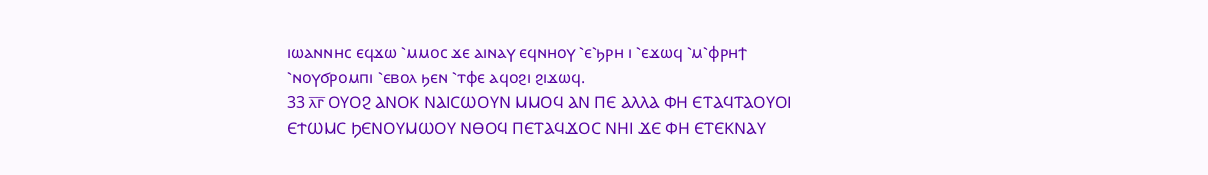ⲓⲱⲁⲛⲛⲏⲥ ⲉϥϫⲱ ⳿ⲙⲙⲟⲥ ϫⲉ ⲁⲓⲛⲁⲩ ⲉϥⲛⲏⲟⲩ ⳿ⲉ⳿ϧⲣⲏ ⲓ ⳿ⲉϫⲱϥ ⳿ⲙ⳿ⲫⲣⲏϯ ⳿ⲛⲟⲩϭⲣⲟⲙⲡⲓ ⳿ⲉⲃⲟⲗ ϧⲉⲛ ⳿ⲧⲫⲉ ⲁϥⲟϩⲓ ϩⲓϫⲱϥ.
33 ⲗ̅ⲅ̅ ⲞⲨⲞϨ ⲀⲚⲞⲔ ⲚⲀⲒⲤⲰⲞⲨⲚ ⲘⲘⲞϤ ⲀⲚ ⲠⲈ ⲀⲖⲖⲀ ⲪⲎ ⲈⲦⲀϤⲦⲀⲞⲨⲞⲒ ⲈϮⲰⲘⲤ ϦⲈⲚⲞⲨⲘⲰⲞⲨ ⲚⲐⲞϤ ⲠⲈⲦⲀϤϪⲞⲤ ⲚⲎⲒ ϪⲈ ⲪⲎ ⲈⲦⲈⲔⲚⲀⲨ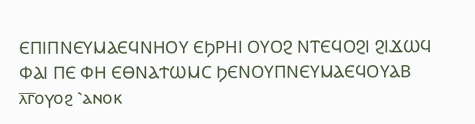ⲈⲠⲒⲠⲚⲈⲨⲘⲀⲈϤⲚⲎⲞⲨ ⲈϦⲢⲎⲒ ⲞⲨⲞϨ ⲚⲦⲈϤⲞϨⲒ ϨⲒϪⲰϤ ⲪⲀⲒ ⲠⲈ ⲪⲎ ⲈⲐⲚⲀϮⲰⲘⲤ ϦⲈⲚⲞⲨⲠⲚⲈⲨⲘⲀⲈϤⲞⲨⲀⲂ
ⲗ̅ⲅ̅ⲟⲩⲟϩ ⳿ⲁⲛⲟⲕ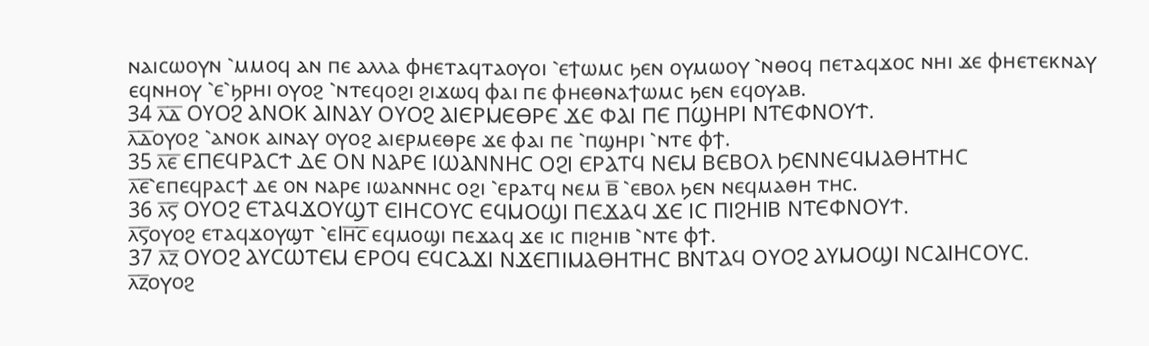ⲛⲁⲓⲥⲱⲟⲩⲛ ⳿ⲙⲙⲟϥ ⲁⲛ ⲡⲉ ⲁⲗⲗⲁ ⲫⲏⲉⲧⲁϥⲧⲁⲟⲩⲟⲓ ⳿ⲉϯⲱⲙⲥ ϧⲉⲛ ⲟⲩⲙⲱⲟⲩ ⳿ⲛⲑⲟϥ ⲡⲉⲧⲁϥϫⲟⲥ ⲛⲏⲓ ϫⲉ ⲫⲏⲉⲧⲉⲕⲛⲁⲩ ⲉϥⲛⲏⲟⲩ ⳿ⲉ⳿ϧⲣⲏⲓ ⲟⲩⲟϩ ⳿ⲛⲧⲉϥⲟϩⲓ ϩⲓϫⲱϥ ⲫⲁⲓ ⲡⲉ ⲫⲏⲉⲑⲛⲁϯⲱⲙⲥ ϧⲉⲛ ⲉϥⲟⲩⲁⲃ.
34 ⲗ̅ⲇ̅ ⲞⲨⲞϨ ⲀⲚⲞⲔ ⲀⲒⲚⲀⲨ ⲞⲨⲞϨ ⲀⲒⲈⲢⲘⲈⲐⲢⲈ ϪⲈ ⲪⲀⲒ ⲠⲈ ⲠϢⲎⲢⲒ ⲚⲦⲈⲪⲚⲞⲨϮ.
ⲗ̅ⲇ̅ⲟⲩⲟϩ ⳿ⲁⲛⲟⲕ ⲁⲓⲛⲁⲩ ⲟⲩⲟϩ ⲁⲓⲉⲣⲙⲉⲑⲣⲉ ϫⲉ ⲫⲁⲓ ⲡⲉ ⳿ⲡϣⲏⲣⲓ ⳿ⲛⲧⲉ ⲫϯ.
35 ⲗ̅ⲉ̅ ⲈⲠⲈϤⲢⲀⲤϮ ⲆⲈ ⲞⲚ ⲚⲀⲢⲈ ⲒⲰⲀⲚⲚⲎⲤ ⲞϨⲒ ⲈⲢⲀⲦϤ ⲚⲈⲘ ⲂⲈⲂⲞⲖ ϦⲈⲚⲚⲈϤⲘⲀⲐⲎⲦⲎⲤ
ⲗ̅ⲉ̅⳿ⲉⲡⲉϥⲣⲁⲥϯ ⲇⲉ ⲟⲛ ⲛⲁⲣⲉ ⲓⲱⲁⲛⲛⲏⲥ ⲟϩⲓ ⳿ⲉⲣⲁⲧϥ ⲛⲉⲙ ⲃ̅ ⳿ⲉⲃⲟⲗ ϧⲉⲛ ⲛⲉϥⲙⲁⲑⲏ ⲧⲏⲥ.
36 ⲗ̅ⲋ̅ ⲞⲨⲞϨ ⲈⲦⲀϤϪⲞⲨϢⲦ ⲈⲒⲎⲤⲞⲨⲤ ⲈϤⲘⲞϢⲒ ⲠⲈϪⲀϤ ϪⲈ ⲒⲤ ⲠⲒϨⲎⲒⲂ ⲚⲦⲈⲪⲚⲞⲨϮ.
ⲗ̅ⲋ̅ⲟⲩⲟϩ ⲉⲧⲁϥϫⲟⲩϣⲧ ⳿ⲉⲒⲏ̅ⲥ̅ ⲉϥⲙⲟϣⲓ ⲡⲉϫⲁϥ ϫⲉ ⲓⲥ ⲡⲓϩⲏⲓⲃ ⳿ⲛⲧⲉ ⲫϯ.
37 ⲗ̅ⲍ̅ ⲞⲨⲞϨ ⲀⲨⲤⲰⲦⲈⲘ ⲈⲢⲞϤ ⲈϤⲤⲀϪⲒ ⲚϪⲈⲠⲒⲘⲀⲐⲎⲦⲎⲤ ⲂⲚⲦⲀϤ ⲞⲨⲞϨ ⲀⲨⲘⲞϢⲒ ⲚⲤⲀⲒⲎⲤⲞⲨⲤ.
ⲗ̅ⲍ̅ⲟⲩⲟϩ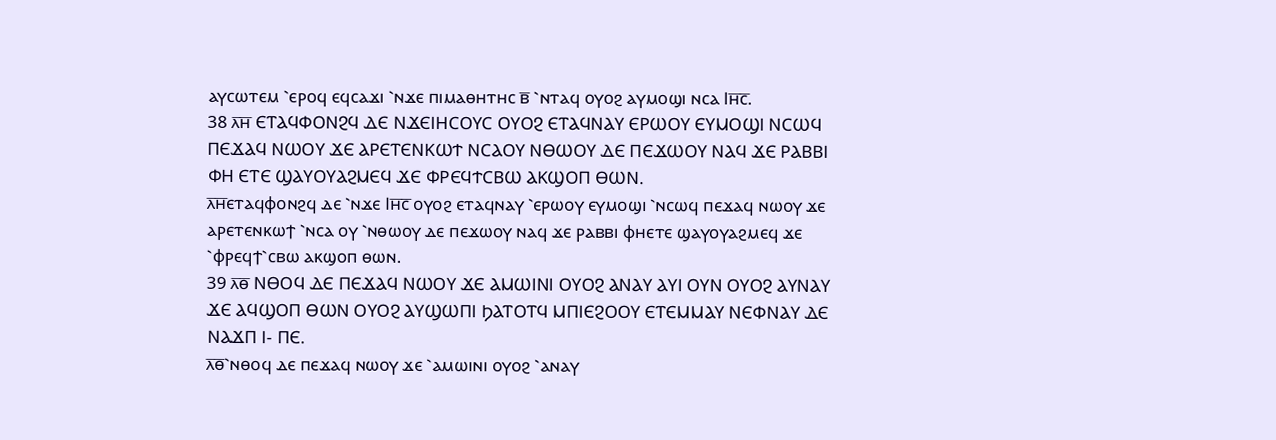ⲁⲩⲥⲱⲧⲉⲙ ⳿ⲉⲣⲟϥ ⲉϥⲥⲁϫⲓ ⳿ⲛϫⲉ ⲡⲓⲙⲁⲑⲏⲧⲏⲥ ⲃ̅ ⳿ⲛⲧⲁϥ ⲟⲩⲟϩ ⲁⲩⲙⲟϣⲓ ⲛⲥⲁ Ⲓⲏ̅ⲥ̅.
38 ⲗ̅ⲏ̅ ⲈⲦⲀϤⲪⲞⲚϨϤ ⲆⲈ ⲚϪⲈⲒⲎⲤⲞⲨⲤ ⲞⲨⲞϨ ⲈⲦⲀϤⲚⲀⲨ ⲈⲢⲰⲞⲨ ⲈⲨⲘⲞϢⲒ ⲚⲤⲰϤ ⲠⲈϪⲀϤ ⲚⲰⲞⲨ ϪⲈ ⲀⲢⲈⲦⲈⲚⲔⲰϮ ⲚⲤⲀⲞⲨ ⲚⲐⲰⲞⲨ ⲆⲈ ⲠⲈϪⲰⲞⲨ ⲚⲀϤ ϪⲈ ⲢⲀⲂⲂⲒ ⲪⲎ ⲈⲦⲈ ϢⲀⲨⲞⲨⲀϨⲘⲈϤ ϪⲈ ⲪⲢⲈϤϮⲤⲂⲰ ⲀⲔϢⲞⲠ ⲐⲰⲚ.
ⲗ̅ⲏ̅ⲉⲧⲁϥⲫⲟⲛϩϥ ⲇⲉ ⳿ⲛϫⲉ Ⲓⲏ̅ⲥ̅ ⲟⲩⲟϩ ⲉⲧⲁϥⲛⲁⲩ ⳿ⲉⲣⲱⲟⲩ ⲉⲩⲙⲟϣⲓ ⳿ⲛⲥⲱϥ ⲡⲉϫⲁϥ ⲛⲱⲟⲩ ϫⲉ ⲁⲣⲉⲧⲉⲛⲕⲱϯ ⳿ⲛⲥⲁ ⲟⲩ ⳿ⲛⲑⲱⲟⲩ ⲇⲉ ⲡⲉϫⲱⲟⲩ ⲛⲁϥ ϫⲉ ⲣⲁⲃⲃⲓ ⲫⲏⲉⲧⲉ ϣⲁⲩⲟⲩⲁϩⲙⲉϥ ϫⲉ ⳿ⲫⲣⲉϥϯ⳿ⲥⲃⲱ ⲁⲕϣⲟⲡ ⲑⲱⲛ.
39 ⲗ̅ⲑ̅ ⲚⲐⲞϤ ⲆⲈ ⲠⲈϪⲀϤ ⲚⲰⲞⲨ ϪⲈ ⲀⲘⲰⲒⲚⲒ ⲞⲨⲞϨ ⲀⲚⲀⲨ ⲀⲨⲒ ⲞⲨⲚ ⲞⲨⲞϨ ⲀⲨⲚⲀⲨ ϪⲈ ⲀϤϢⲞⲠ ⲐⲰⲚ ⲞⲨⲞϨ ⲀⲨϢⲰⲠⲒ ϦⲀⲦⲞⲦϤ ⲘⲠⲒⲈϨⲞⲞⲨ ⲈⲦⲈⲘⲘⲀⲨ ⲚⲈⲪⲚⲀⲨ ⲆⲈ ⲚⲀϪⲠ Ⲓ- ⲠⲈ.
ⲗ̅ⲑ̅⳿ⲛⲑⲟϥ ⲇⲉ ⲡⲉϫⲁϥ ⲛⲱⲟⲩ ϫⲉ ⳿ⲁⲙⲱⲓⲛⲓ ⲟⲩⲟϩ ⳿ⲁⲛⲁⲩ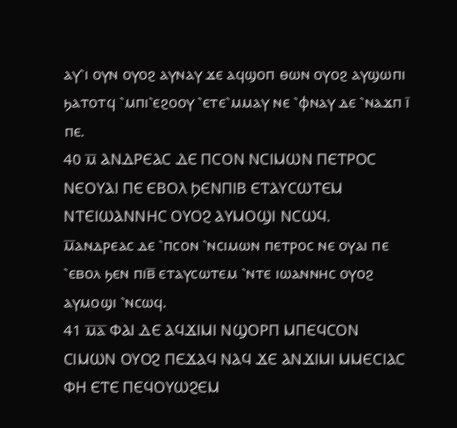ⲁⲩ⳿ⲓ ⲟⲩⲛ ⲟⲩⲟϩ ⲁⲩⲛⲁⲩ ϫⲉ ⲁϥϣⲟⲡ ⲑⲱⲛ ⲟⲩⲟϩ ⲁⲩϣⲱⲡⲓ ϧⲁⲧⲟⲧϥ ⳿ⲙⲡⲓ⳿ⲉϩⲟⲟⲩ ⳿ⲉⲧⲉ⳿ⲙⲙⲁⲩ ⲛⲉ ⳿ⲫⲛⲁⲩ ⲇⲉ ⳿ⲛⲁϫⲡ ⲓ̅ ⲡⲉ.
40 ⲙ̅ ⲀⲚⲆⲢⲈⲀⲤ ⲆⲈ ⲠⲤⲞⲚ ⲚⲤⲒⲘⲰⲚ ⲠⲈⲦⲢⲞⲤ ⲚⲈⲞⲨⲀⲒ ⲠⲈ ⲈⲂⲞⲖ ϦⲈⲚⲠⲒⲂ ⲈⲦⲀⲨⲤⲰⲦⲈⲘ ⲚⲦⲈⲒⲰⲀⲚⲚⲎⲤ ⲞⲨⲞϨ ⲀⲨⲘⲞϢⲒ ⲚⲤⲰϤ.
ⲙ̅ⲁⲛⲇⲣⲉⲁⲥ ⲇⲉ ⳿ⲡⲥⲟⲛ ⳿ⲛⲥⲓⲙⲱⲛ ⲡⲉⲧⲣⲟⲥ ⲛⲉ ⲟⲩⲁⲓ ⲡⲉ ⳿ⲉⲃⲟⲗ ϧⲉⲛ ⲡⲓⲃ̅ ⲉⲧⲁⲩⲥⲱⲧⲉⲙ ⳿ⲛⲧⲉ ⲓⲱⲁⲛⲛⲏⲥ ⲟⲩⲟϩ ⲁⲩⲙⲟϣⲓ ⳿ⲛⲥⲱϥ.
41 ⲙ̅ⲁ̅ ⲪⲀⲒ ⲆⲈ ⲀϤϪⲒⲘⲒ ⲚϢⲞⲢⲠ ⲘⲠⲈϤⲤⲞⲚ ⲤⲒⲘⲰⲚ ⲞⲨⲞϨ ⲠⲈϪⲀϤ ⲚⲀϤ ϪⲈ ⲀⲚϪⲒⲘⲒ ⲘⲘⲈⲤⲒⲀⲤ ⲪⲎ ⲈⲦⲈ ⲠⲈϤⲞⲨⲰϨⲈⲘ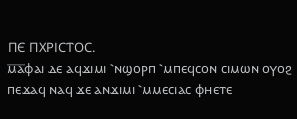ⲠⲈ ⲠⲬⲢⲒⲤⲦⲞⲤ.
ⲙ̅ⲁ̅ⲫⲁⲓ ⲇⲉ ⲁϥϫⲓⲙⲓ ⳿ⲛϣⲟⲣⲡ ⳿ⲙⲡⲉϥⲥⲟⲛ ⲥⲓⲙⲱⲛ ⲟⲩⲟϩ ⲡⲉϫⲁϥ ⲛⲁϥ ϫⲉ ⲁⲛϫⲓⲙⲓ ⳿ⲙⲙⲉⲥⲓⲁⲥ ⲫⲏⲉⲧⲉ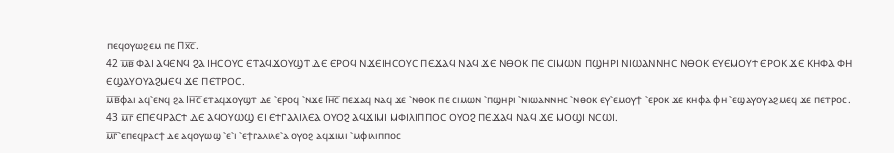ⲡⲉϥⲟⲩⲱϩⲉⲙ ⲡⲉ Ⲡⲭ̅ⲥ̅.
42 ⲙ̅ⲃ̅ ⲪⲀⲒ ⲀϤⲈⲚϤ ϨⲀ ⲒⲎⲤⲞⲨⲤ ⲈⲦⲀϤϪⲞⲨϢⲦ ⲆⲈ ⲈⲢⲞϤ ⲚϪⲈⲒⲎⲤⲞⲨⲤ ⲠⲈϪⲀϤ ⲚⲀϤ ϪⲈ ⲚⲐⲞⲔ ⲠⲈ ⲤⲒⲘⲰⲚ ⲠϢⲎⲢⲒ ⲚⲒⲰⲀⲚⲚⲎⲤ ⲚⲐⲞⲔ ⲈⲨⲈⲘⲞⲨϮ ⲈⲢⲞⲔ ϪⲈ ⲔⲎⲪⲀ ⲪⲎ ⲈϢⲀⲨⲞⲨⲀϨⲘⲈϤ ϪⲈ ⲠⲈⲦⲢⲞⲤ.
ⲙ̅ⲃ̅ⲫⲁⲓ ⲁϥ⳿ⲉⲛϥ ϩⲁ Ⲓⲏ̅ⲥ̅ ⲉⲧⲁϥϫⲟⲩϣⲧ ⲇⲉ ⳿ⲉⲣⲟϥ ⳿ⲛϫⲉ Ⲓⲏ̅ⲥ̅ ⲡⲉϫⲁϥ ⲛⲁϥ ϫⲉ ⳿ⲛⲑⲟⲕ ⲡⲉ ⲥⲓⲙⲱⲛ ⳿ⲡϣⲏⲣⲓ ⳿ⲛⲓⲱⲁⲛⲛⲏⲥ ⳿ⲛⲑⲟⲕ ⲉⲩ⳿ⲉⲙⲟⲩϯ ⳿ⲉⲣⲟⲕ ϫⲉ ⲕⲏⲫⲁ ⲫⲏ ⳿ⲉϣⲁⲩⲟⲩⲁϩⲙⲉϥ ϫⲉ ⲡⲉⲧⲣⲟⲥ.
43 ⲙ̅ⲅ̅ ⲈⲠⲈϤⲢⲀⲤϮ ⲆⲈ ⲀϤⲞⲨⲰϢ ⲈⲒ ⲈϮⲄⲀⲖⲒⲖⲈⲀ ⲞⲨⲞϨ ⲀϤϪⲒⲘⲒ ⲘⲪⲒⲖⲒⲠⲠⲞⲤ ⲞⲨⲞϨ ⲠⲈϪⲀϤ ⲚⲀϤ ϪⲈ ⲘⲞϢⲒ ⲚⲤⲰⲒ.
ⲙ̅ⲅ̅⳿ⲉⲡⲉϥⲣⲁⲥϯ ⲇⲉ ⲁϥⲟⲩⲱϣ ⳿ⲉ⳿ⲓ ⳿ⲉϯⲅⲁⲗⲓⲗⲉ⳿ⲁ ⲟⲩⲟϩ ⲁϥϫⲓⲙⲓ ⳿ⲙⲫⲓⲗⲓⲡⲡⲟⲥ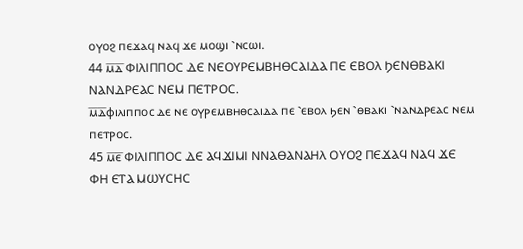ⲟⲩⲟϩ ⲡⲉϫⲁϥ ⲛⲁϥ ϫⲉ ⲙⲟϣⲓ ⳿ⲛⲥⲱⲓ.
44 ⲙ̅ⲇ̅ ⲪⲒⲖⲒⲠⲠⲞⲤ ⲆⲈ ⲚⲈⲞⲨⲢⲈⲘⲂⲎⲐⲤⲀⲒⲆⲀ ⲠⲈ ⲈⲂⲞⲖ ϦⲈⲚⲐⲂⲀⲔⲒ ⲚⲀⲚⲆⲢⲈⲀⲤ ⲚⲈⲘ ⲠⲈⲦⲢⲞⲤ.
ⲙ̅ⲇ̅ⲫⲓⲗⲓⲡⲡⲟⲥ ⲇⲉ ⲛⲉ ⲟⲩⲣⲉⲙⲃⲏⲑⲥⲁⲓⲇⲁ ⲡⲉ ⳿ⲉⲃⲟⲗ ϧⲉⲛ ⳿ⲑⲃⲁⲕⲓ ⳿ⲛⲁⲛⲇⲣⲉⲁⲥ ⲛⲉⲙ ⲡⲉⲧⲣⲟⲥ.
45 ⲙ̅ⲉ̅ ⲪⲒⲖⲒⲠⲠⲞⲤ ⲆⲈ ⲀϤϪⲒⲘⲒ ⲚⲚⲀⲐⲀⲚⲀⲎⲖ ⲞⲨⲞϨ ⲠⲈϪⲀϤ ⲚⲀϤ ϪⲈ ⲪⲎ ⲈⲦⲀ ⲘⲰⲨⲤⲎⲤ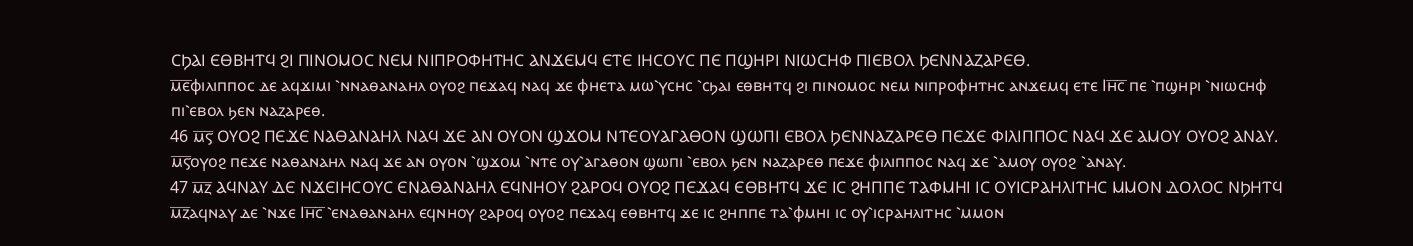ⲤϦⲀⲒ ⲈⲐⲂⲎⲦϤ ϨⲒ ⲠⲒⲚⲞⲘⲞⲤ ⲚⲈⲘ ⲚⲒⲠⲢⲞⲪⲎⲦⲎⲤ ⲀⲚϪⲈⲘϤ ⲈⲦⲈ ⲒⲎⲤⲞⲨⲤ ⲠⲈ ⲠϢⲎⲢⲒ ⲚⲒⲰⲤⲎⲪ ⲠⲒⲈⲂⲞⲖ ϦⲈⲚⲚⲀⲌⲀⲢⲈⲐ.
ⲙ̅ⲉ̅ⲫⲓⲗⲓⲡⲡⲟⲥ ⲇⲉ ⲁϥϫⲓⲙⲓ ⳿ⲛⲛⲁⲑⲁⲛⲁⲏⲗ ⲟⲩⲟϩ ⲡⲉϫⲁϥ ⲛⲁϥ ϫⲉ ⲫⲏⲉⲧⲁ ⲙⲱ⳿ⲩⲥⲏⲥ ⳿ⲥϧⲁⲓ ⲉⲑⲃⲏⲧϥ ϩⲓ ⲡⲓⲛⲟⲙⲟⲥ ⲛⲉⲙ ⲛⲓⲡⲣⲟⲫⲏⲧⲏⲥ ⲁⲛϫⲉⲙϥ ⲉⲧⲉ Ⲓⲏ̅ⲥ̅ ⲡⲉ ⳿ⲡϣⲏⲣⲓ ⳿ⲛⲓⲱⲥⲏⲫ ⲡⲓ⳿ⲉⲃⲟⲗ ϧⲉⲛ ⲛⲁⲍⲁⲣⲉⲑ.
46 ⲙ̅ⲋ̅ ⲞⲨⲞϨ ⲠⲈϪⲈ ⲚⲀⲐⲀⲚⲀⲎⲖ ⲚⲀϤ ϪⲈ ⲀⲚ ⲞⲨⲞⲚ ϢϪⲞⲘ ⲚⲦⲈⲞⲨⲀⲄⲀⲐⲞⲚ ϢⲰⲠⲒ ⲈⲂⲞⲖ ϦⲈⲚⲚⲀⲌⲀⲢⲈⲐ ⲠⲈϪⲈ ⲪⲒⲖⲒⲠⲠⲞⲤ ⲚⲀϤ ϪⲈ ⲀⲘⲞⲨ ⲞⲨⲞϨ ⲀⲚⲀⲨ.
ⲙ̅ⲋ̅ⲟⲩⲟϩ ⲡⲉϫⲉ ⲛⲁⲑⲁⲛⲁⲏⲗ ⲛⲁϥ ϫⲉ ⲁⲛ ⲟⲩⲟⲛ ⳿ϣϫⲟⲙ ⳿ⲛⲧⲉ ⲟⲩ⳿ⲁⲅⲁⲑⲟⲛ ϣⲱⲡⲓ ⳿ⲉⲃⲟⲗ ϧⲉⲛ ⲛⲁⲍⲁⲣⲉⲑ ⲡⲉϫⲉ ⲫⲓⲗⲓⲡⲡⲟⲥ ⲛⲁϥ ϫⲉ ⳿ⲁⲙⲟⲩ ⲟⲩⲟϩ ⳿ⲁⲛⲁⲩ.
47 ⲙ̅ⲍ̅ ⲀϤⲚⲀⲨ ⲆⲈ ⲚϪⲈⲒⲎⲤⲞⲨⲤ ⲈⲚⲀⲐⲀⲚⲀⲎⲖ ⲈϤⲚⲎⲞⲨ ϨⲀⲢⲞϤ ⲞⲨⲞϨ ⲠⲈϪⲀϤ ⲈⲐⲂⲎⲦϤ ϪⲈ ⲒⲤ ϨⲎⲠⲠⲈ ⲦⲀⲪⲘⲎⲒ ⲒⲤ ⲞⲨⲒⲤⲢⲀⲎⲖⲒⲦⲎⲤ ⲘⲘⲞⲚ ⲆⲞⲖⲞⲤ ⲚϦⲎⲦϤ
ⲙ̅ⲍ̅ⲁϥⲛⲁⲩ ⲇⲉ ⳿ⲛϫⲉ Ⲓⲏ̅ⲥ̅ ⳿ⲉⲛⲁⲑⲁⲛⲁⲏⲗ ⲉϥⲛⲏⲟⲩ ϩⲁⲣⲟϥ ⲟⲩⲟϩ ⲡⲉϫⲁϥ ⲉⲑⲃⲏⲧϥ ϫⲉ ⲓⲥ ϩⲏⲡⲡⲉ ⲧⲁ⳿ⲫⲙⲏⲓ ⲓⲥ ⲟⲩ⳿ⲓⲥⲣⲁⲏⲗⲓⲧⲏⲥ ⳿ⲙⲙⲟⲛ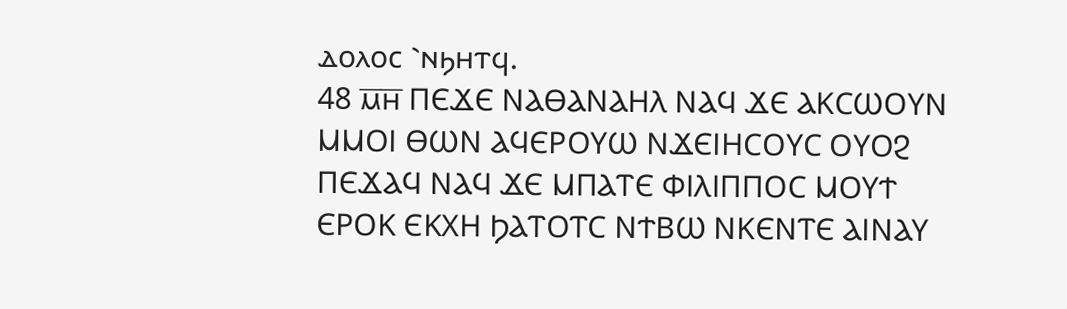ⲇⲟⲗⲟⲥ ⳿ⲛϧⲏⲧϥ.
48 ⲙ̅ⲏ̅ ⲠⲈϪⲈ ⲚⲀⲐⲀⲚⲀⲎⲖ ⲚⲀϤ ϪⲈ ⲀⲔⲤⲰⲞⲨⲚ ⲘⲘⲞⲒ ⲐⲰⲚ ⲀϤⲈⲢⲞⲨⲰ ⲚϪⲈⲒⲎⲤⲞⲨⲤ ⲞⲨⲞϨ ⲠⲈϪⲀϤ ⲚⲀϤ ϪⲈ ⲘⲠⲀⲦⲈ ⲪⲒⲖⲒⲠⲠⲞⲤ ⲘⲞⲨϮ ⲈⲢⲞⲔ ⲈⲔⲬⲎ ϦⲀⲦⲞⲦⲤ ⲚϮⲂⲰ ⲚⲔⲈⲚⲦⲈ ⲀⲒⲚⲀⲨ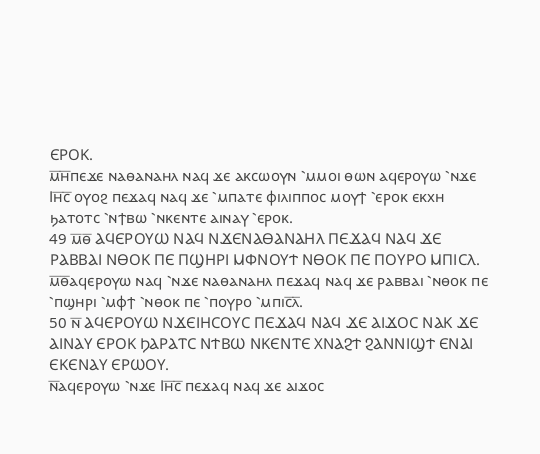ⲈⲢⲞⲔ.
ⲙ̅ⲏ̅ⲡⲉϫⲉ ⲛⲁⲑⲁⲛⲁⲏⲗ ⲛⲁϥ ϫⲉ ⲁⲕⲥⲱⲟⲩⲛ ⳿ⲙⲙⲟⲓ ⲑⲱⲛ ⲁϥⲉⲣⲟⲩⲱ ⳿ⲛϫⲉ Ⲓⲏ̅ⲥ̅ ⲟⲩⲟϩ ⲡⲉϫⲁϥ ⲛⲁϥ ϫⲉ ⳿ⲙⲡⲁⲧⲉ ⲫⲓⲗⲓⲡⲡⲟⲥ ⲙⲟⲩϯ ⳿ⲉⲣⲟⲕ ⲉⲕⲭⲏ ϧⲁⲧⲟⲧⲥ ⳿ⲛϯⲃⲱ ⳿ⲛⲕⲉⲛⲧⲉ ⲁⲓⲛⲁⲩ ⳿ⲉⲣⲟⲕ.
49 ⲙ̅ⲑ̅ ⲀϤⲈⲢⲞⲨⲰ ⲚⲀϤ ⲚϪⲈⲚⲀⲐⲀⲚⲀⲎⲖ ⲠⲈϪⲀϤ ⲚⲀϤ ϪⲈ ⲢⲀⲂⲂⲀⲒ ⲚⲐⲞⲔ ⲠⲈ ⲠϢⲎⲢⲒ ⲘⲪⲚⲞⲨϮ ⲚⲐⲞⲔ ⲠⲈ ⲠⲞⲨⲢⲞ ⲘⲠⲒⲤⲖ.
ⲙ̅ⲑ̅ⲁϥⲉⲣⲟⲩⲱ ⲛⲁϥ ⳿ⲛϫⲉ ⲛⲁⲑⲁⲛⲁⲏⲗ ⲡⲉϫⲁϥ ⲛⲁϥ ϫⲉ ⲣⲁⲃⲃⲁⲓ ⳿ⲛⲑⲟⲕ ⲡⲉ ⳿ⲡϣⲏⲣⲓ ⳿ⲙⲫϯ ⳿ⲛⲑⲟⲕ ⲡⲉ ⳿ⲡⲟⲩⲣⲟ ⳿ⲙⲡⲓⲥ̅ⲗ̅.
50 ⲛ̅ ⲀϤⲈⲢⲞⲨⲰ ⲚϪⲈⲒⲎⲤⲞⲨⲤ ⲠⲈϪⲀϤ ⲚⲀϤ ϪⲈ ⲀⲒϪⲞⲤ ⲚⲀⲔ ϪⲈ ⲀⲒⲚⲀⲨ ⲈⲢⲞⲔ ϦⲀⲢⲀⲦⲤ ⲚϮⲂⲰ ⲚⲔⲈⲚⲦⲈ ⲬⲚⲀϨϮ ϨⲀⲚⲚⲒϢϮ ⲈⲚⲀⲒ ⲈⲔⲈⲚⲀⲨ ⲈⲢⲰⲞⲨ.
ⲛ̅ⲁϥⲉⲣⲟⲩⲱ ⳿ⲛϫⲉ Ⲓⲏ̅ⲥ̅ ⲡⲉϫⲁϥ ⲛⲁϥ ϫⲉ ⲁⲓϫⲟⲥ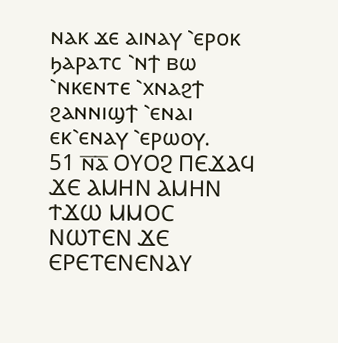ⲛⲁⲕ ϫⲉ ⲁⲓⲛⲁⲩ ⳿ⲉⲣⲟⲕ ϧⲁⲣⲁⲧⲥ ⳿ⲛϯ ⲃⲱ ⳿ⲛⲕⲉⲛⲧⲉ ⳿ⲭⲛⲁϩϯ ϩⲁⲛⲛⲓϣϯ ⳿ⲉⲛⲁⲓ ⲉⲕ⳿ⲉⲛⲁⲩ ⳿ⲉⲣⲱⲟⲩ.
51 ⲛ̅ⲁ̅ ⲞⲨⲞϨ ⲠⲈϪⲀϤ ϪⲈ ⲀⲘⲎⲚ ⲀⲘⲎⲚ ϮϪⲰ ⲘⲘⲞⲤ ⲚⲰⲦⲈⲚ ϪⲈ ⲈⲢⲈⲦⲈⲚⲈⲚⲀⲨ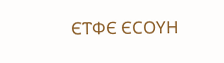ⲈⲦⲪⲈ ⲈⲤⲞⲨⲎ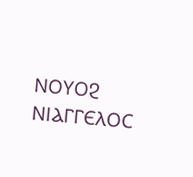ⲚⲞⲨⲞϨ ⲚⲒⲀⲄⲄⲈⲖⲞⲤ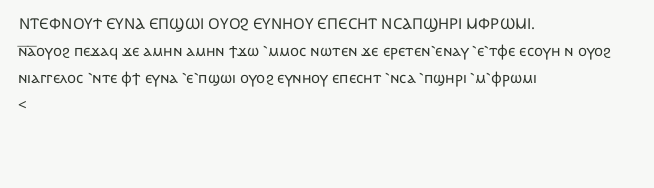ⲚⲦⲈⲪⲚⲞⲨϮ ⲈⲨⲚⲀ ⲈⲠϢⲰⲒ ⲞⲨⲞϨ ⲈⲨⲚⲎⲞⲨ ⲈⲠⲈⲤⲎⲦ ⲚⲤⲀⲠϢⲎⲢⲒ ⲘⲪⲢⲰⲘⲒ.
ⲛ̅ⲁ̅ⲟⲩⲟϩ ⲡⲉϫⲁϥ ϫⲉ ⲁⲙⲏⲛ ⲁⲙⲏⲛ ϯϫⲱ ⳿ⲙⲙⲟⲥ ⲛⲱⲧⲉⲛ ϫⲉ ⲉⲣⲉⲧⲉⲛ⳿ⲉⲛⲁⲩ ⳿ⲉ⳿ⲧⲫⲉ ⲉⲥⲟⲩⲏ ⲛ ⲟⲩⲟϩ ⲛⲓⲁⲅⲅⲉⲗⲟⲥ ⳿ⲛⲧⲉ ⲫϯ ⲉⲩⲛⲁ ⳿ⲉ⳿ⲡϣⲱⲓ ⲟⲩⲟϩ ⲉⲩⲛⲏⲟⲩ ⲉⲡⲉⲥⲏⲧ ⳿ⲛⲥⲁ ⳿ⲡϣⲏⲣⲓ ⳿ⲙ⳿ⲫⲣⲱⲙⲓ
<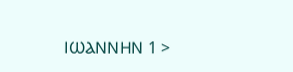ⲒⲰⲀⲚⲚⲎⲚ 1 >